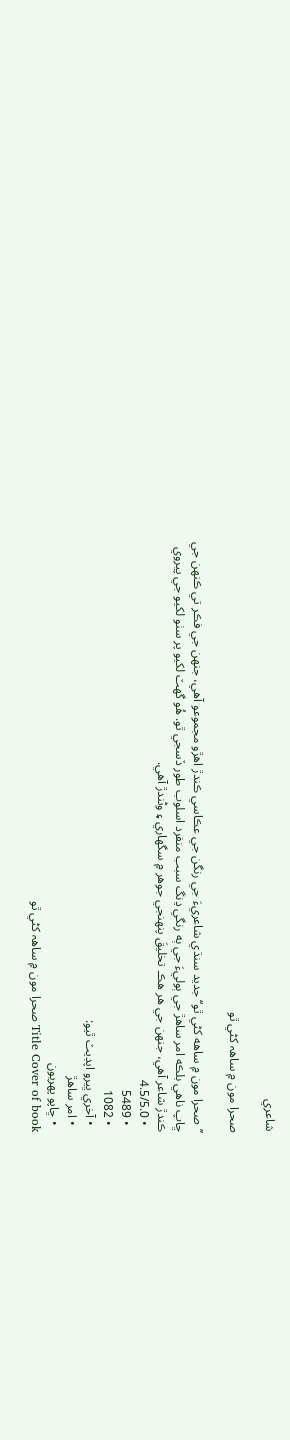شاعري

صحرا مون ۾ ساھہ کڻي ٿو

’’صحرا مون ۾ ساهه کڻي ٿو‘‘ جديد سنڌي شاعريءَ جي رنگن جي عڪاسي ڪندڙ اهڙو مجموعو آهي، جنهن جي فڪر تي ڪنهن جي ڇاپ ناهي بلڪه امر ساهڙ جي ٻوليءَ جي ٻه رنگي ڍنگ سبب منفرد اسلوب طور ڏسجي ٿو. هُو گهٽ لکيو پر سٺو لکيو جي پيروي ڪندڙ شاعر آهي، جنهن جي هر هڪ تخليقَ پنهنجي جوهر ۾ سگهاري ۽ وڻندڙ آهي.
  • 4.5/5.0
  • 5489
  • 1082
  • آخري ڀيرو اپڊيٽ ٿيو:
  • امر ساھڙ
  • ڇاپو پھريون
Title Cover of book صحرا مون ۾ ساھہ کڻي ٿو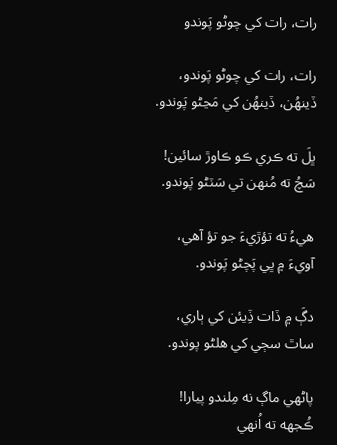رات، رات کي چوڻو پَوندو

رات، رات کي چوڻو پَوندو،
ڏينهُن، ڏينهُن کي مَڃڻو پَوندو.

ڀلَ ته ڪري ڪو ڪاوڙ سائين!
سَچُ ته مُنهن تي سَٽڻو پَوندو.

هيءُ ته تؤڙيءَ جو تؤ آهي،
آويءَ ۾ ڀي پَچڻو پَوندو.

دڳَ ۾ ڏات ڏِيئن کي ٻاري،
ساٿ سڄي کي هلڻو پوندو.

پاڻهي ماڳ نه مِلندو پيارا!
ڪُجهه ته اُنهي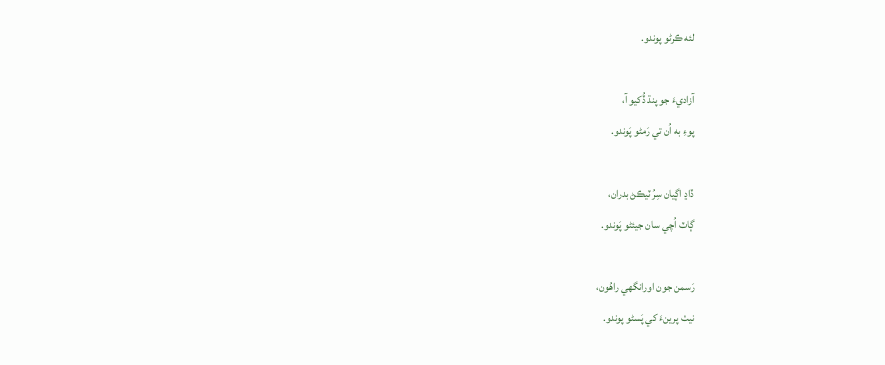لئه ڪرڻو پوندو.

آزاديءَ جو پنڌ ڏُکيو آ،
پوءِ به اُن تي رَمڻو پَوندو.

ڏاڍ اڳيان سِرُ ٽيڪڻ بدران،
ڳاٽ اُچي سان جيئڻو پَوندو.

رَسمن جون اورانگهي راهُون،
نيٺ پرينءَ کي پَسڻو پوندو.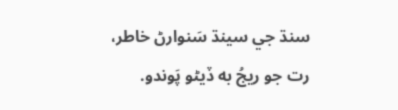سنڌ جي سينڌ سَنوارڻ خاطر،
رت جو ريجُ به ڏيڻو پَوندو.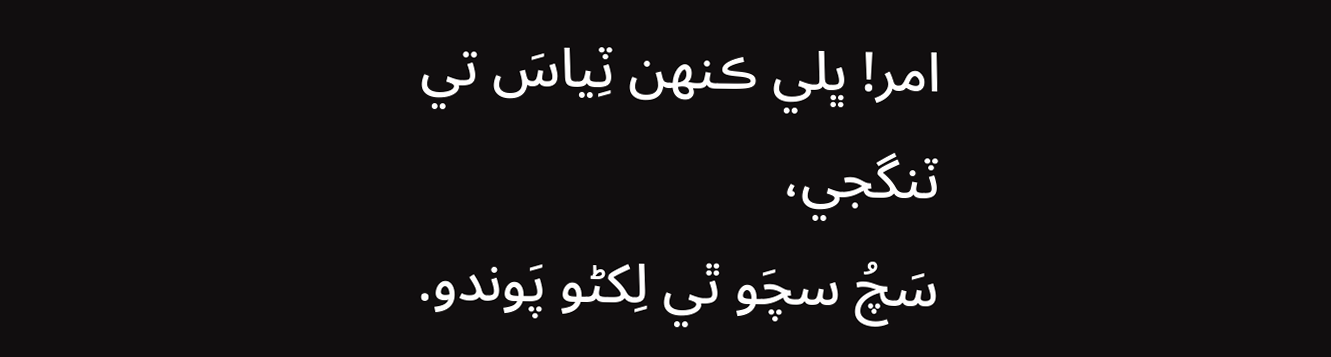امر! ڀلي ڪنهن ٽِياسَ تي ٽنگجي،
سَچُ سچَو ٿي لِکڻو پَوندو.